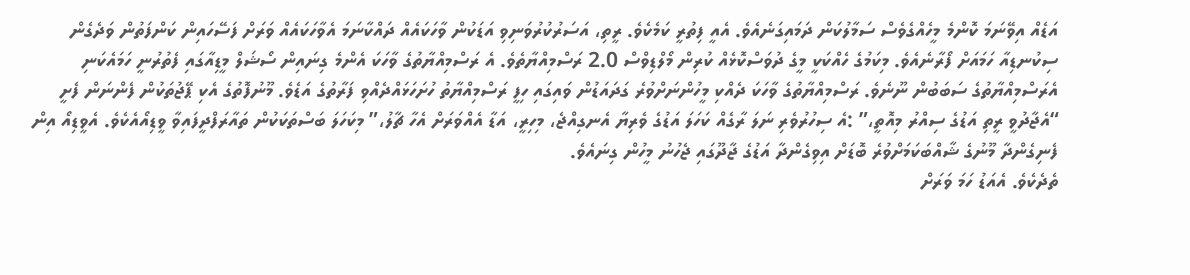އަޑެއް އިވޭނަމަ ކޮންމެ މީހެއްގެވެސް ސަމާލުކަން ދަމައިގަނެއެވެ. އެއީ ފިތުރީ ކަމެކެވެ. ރީތި، އަސަރުކުރުވަނިވި އަޑަކުން ވާހަކައެއް ދައްކާނަމަ އެވާހަކައެއް ވަރަށް ފަސޭހައިން ކަންފަތުން ވަދެގެން ސިކުނޑިއާ ހަމައަށް ފޯރާނެއެވެ. މިކަމުގެ ހެއްކަކީ މީގެ ދުވަސްކޮޅެއް ކުރިން މޯލްޑިވްސް 2.0 ރަސްމިއްޔާތެވެ. އެ ރަސްމިއްޔާތުގެ ވާހަކަ އެންމެ ގިނައިން ސޯޝަލް މީޑިއާގައި ފެތުރުނީ ހަމައެކަނި އެރަސްމިއްޔާތުގެ ސަބަބުން ނޫނެވެ. ރަސްމިއްޔާތުގެ ވާހަކަ ދެއްކި މީހުންނަށްވުރެ ގަދައަޑުން ވައިގައި ހިފީ ރަސްމިއްޔާތު ހުށަހަޅައްދެއްވި ފަރާތުގެ އަޑެވެ. މޫނުފޮތުގެ އެކި ޕޭޖުތަކުން ފެންނަން ފެށީ “އެޖާދުވީ ރީތި އަޑުގެ ސިއްރު މިއޮތީ،” :އެ ސިހުރުވެރި ނަލަ ރާގެއް ކަހަލަ އަޑުގެ ވެރިޔާ އެނގިއްޖެ، މިހިރީ، އަޑާ އެއްވަރަށް އެހާ ޗާލު،” މިކަހަލަ ބަސްތަކަކުން ތައާރަފްދީފައިވާ ވީޑިއޯއެކެވެ. އެވީޑިއޯ އިން ފެނިގެންދާ މޫނުގެ ޝާއްބަކަމަށްވުރެ ބޮޑަށް އިވިގެންދާ އަޑުގެ ޖާދޫގައި ޖެހުނު މީހުން ގިނައެވެ.
ތެދެކެވެ. އެއަޑު ހަމަ ވަރަށް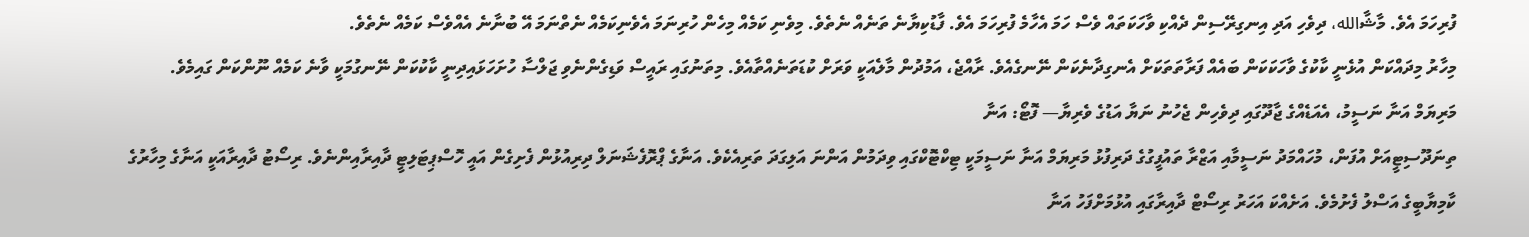ފުރިހަމަ އެވެ. މާޝާالله، ދިވެހި އަދި އިނގިރޭސިން ދެއްކި ވާހަކަތައް ވެސް ހަމަ އެހާމެ ފުރިހަމަ އެވެ. ފާޑުކިޔާނެ ތަނެއް ނެތެވެ. މިވެނި ކަމެއް މިހެން ހުރިނަމަ އެވެނިކަމެއް ނެތްނަމަ އޭ ބުނާނެ އެއްވެސް ކަމެއް ނެތެވެ.
މިހާރު މިދައްކަން އުޅެނީ ކާކުގެ ވާހަކަކަން ބައެއް ފަރާތަތަކަށް އެނގިދާނެކަން ނޭނގެއެވެ. ރާއްޖެ، އަމުދުން މާލެއަކީ ވަރަށް ކުޑަތަނެއްތާއެވެ. މިތަނުގައި ރައީސް ވަޑިގެންނެވި ޖަލްސާ ހުށަހަޅައިދިނީ ކާކުކަން ނޭނގުމަކީ ވާނެ ކަމެއް ނޫންކަން ގައިމެވެ.
މަރިޔަމް އަނާ ނަސީމު، އެއަޑެއްގެ ޖާދޫގައި ދިވެހިން ޖެހުނު ނަޔާ އަޑުގެ ވެރިޔާ— ފޮޓޯ: އަނާ
ތިނަދޫސިޓީއަށް އުފަން، މުހައްމަދު ނަސީމާއި އަޒްރާ ތައުފީގުގެ ދަރިފުޅު މަރިޔަމް އަނާ ނަސީމަކީ ޓިކްޓޮކްގައި ވިދަމުން އަންނަ އަލިގަދަ ތަރިއެކެވެ. އަނާގެ ޕްރޮފެޝަނަލް ދިރިއުޅުން ފެށިގެން އައީ ހޮސްޕިޓަލިޓީ ދާއިރާއިންނެވެ. ރިސޯޓު ދާއިރާއަކީ އަނާގެ މިހާރުގެ ކާމިޔާބީގެ އަސްލު ފެށުމެވެ. އަށެއްކަ އަހަރު ރިސޯޓް ދާއިރާގައި އުޅުމަށްފަހު އަނާ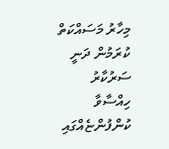މިހާރު މަސައްކަތް ކުރަމުން ދަނީ ސަރުކާރު ހިއްސާވާ ކުންފުންޏެއްގައި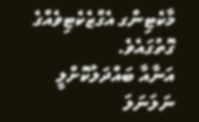މާކެޓިންގ އެގްޒެކެޓިވެއްގެ ގޮތުގައެވެ.
އަނާއާ ބައްދަލުކޮށްލީ ނަލަނަލަ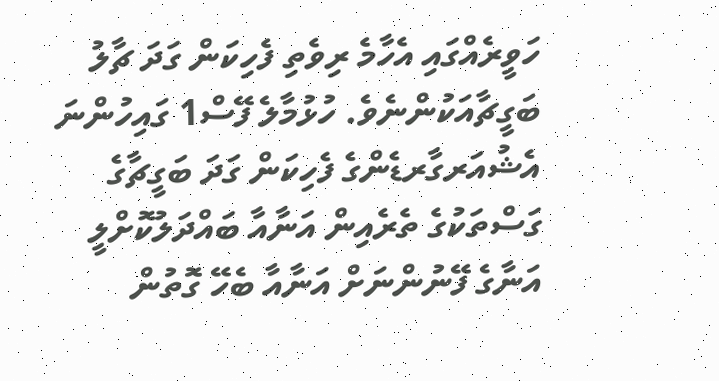ހަވީރެއްގައި އެހާމެ ރިވެތި ފެހިކަން ގަދަ ޗާލު ބަގީޗާއަކުންނެވެ. ހުޅުމާލެ ފޭސް1 ގައިހުންނަ އެޝުއަރގާރޑެންގެ ފެހިކަން ގަދަ ބަގީޗާގެ ގަސްތަކުގެ ތެރެއިން އަނާއާ ބައްދަލުކޮށްލީ އަނާގެ ފޭނުންނަށް އަނާއާ ބެހޭ ގޮތުން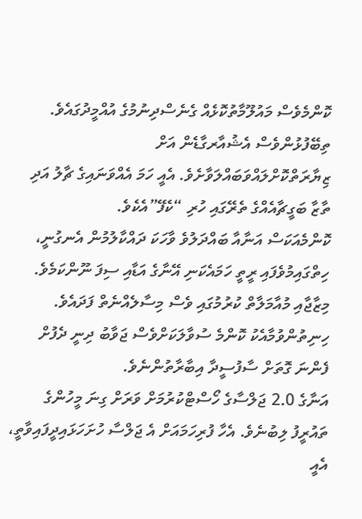ކޮންމެވެސް މައުލޫމާތުކޮޅެއް ގެނެސްދިނުމުގެ އުއްމީދުގައެވެ. ތިބޭފުޅުންވެސް އެޝުއާރގާޑެން އަށް ޒިޔާރަތްކޮށްލައްވަބައްލަވާށެވެ. އެއީ ހަމަ އެއްވަނައިގެ ޗާލު އަދި ތާޒާ ބަގީޗާއެއްގެ ތެރޭގައި ހުރި “ކެފޭ”އެކެވެ.
ކޮންމެއަކަސް އަނާއާ ބައްދަލުވެ ވާހަކަ ދައްކާލުމުން އެނގުނީ، ހިތްގައިމުވެފައި ރީތީ ހަމައެކަނި އޭނާގެ އަޑާއި ސިފަ ނޫންކަމެވެ. މިޒާޖާއި މުއާމަލާތް ކުރުމުގައި ވެސް މިސާލެއްނެތް ފަދައެވެ. ހިނިތުންވުމާއެކު ކޮންމެ ސުވާލަކަށްވެސް ޖަވާބު ދިނީ ދެފުށް ފެންނަ ގޮތަށް ސާފުސީދާ އިބާރާތުންނެވެ.
އަނާގެ 2.0 ޖަލްސާގެ ހޯސްޓްކުރުމަށް ވަރަށް ގިނަ މީހުންގެ ތައުރީފު ލިބުނެވެ. އެހާ ފުރިހަމައަށް އެ ޖަލްސާ ހުށަހަޅައިދީފައިވާތީ، އެއީ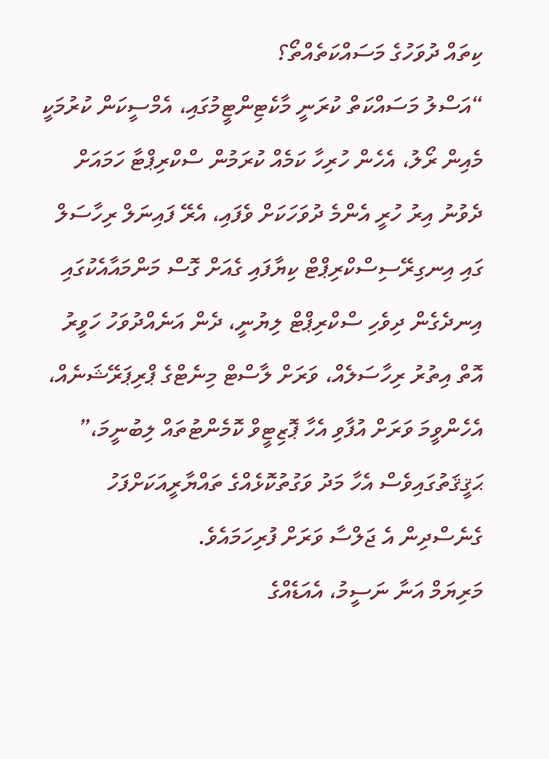ކިތައް ދުވަހުގެ މަސައްކަތެއްތޯ؟
“އަސްލު މަސައްކަތް ކުރަނީ މާކެޓިންޓީމުގައި، އެމްސީކަން ކުރުމަކީ މެއިން ރޯލު، އެހެން ހުރިހާ ކަމެއް ކުރަމުން ސްކްރިޕްޓާ ހަމައަށް ދެވުނު އިރު ހުރީ އެންމެ ދުވަހަކަށް ވެފައި، އެރޭ ފައިނަލް ރިހާސަލް ގައި އިނގިރޭސިސްކްރިޕްޓް ކިޔާފައި ގެއަށް ގޮސް މަންމައާއެކުގައި އިނދެގެން ދިވެހި ސްކްރިޕްޓް ލިޔުނީ، ދެން އަނެއްދުވަހު ހަވީރު އޮތް އިތުރު ރިހާސަލެއް، ވަރަށް ލާސްޓް މިނެޓްގެ ޕްރިޕަރޭޝަނެއް، އެހެންވީމަ ވަރަށް އުފާވި އެހާ ޕޮޒިޓީވް ކޮމެންޓުތައް ލިބުނީމަ،”
ޙަޤީޤަތުގައިވެސް އެހާ މަދު ވަގުތުކޮޅެއްގެ ތައްޔާރީއަކަށްފަހު ގެނެސްދިން އެ ޖަލްސާ ވަރަށް ފުރިހަމައެވެ.
މަރިޔަމް އަނާ ނަސީމު، އެއަޑެއްގެ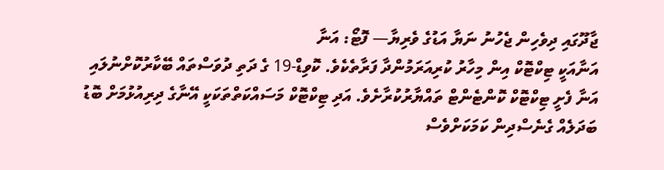ޖާދޫގައި ދިވެހިން ޖެހުނު ނަޔާ އަޑުގެ ވެރިޔާ— ފޮޓޯ: އަނާ
އަނާއަކީ ޓިކްޓޮކް އިން މިހާރު ކުރިއަރަމުންދާ ފަރާތެކެވެ. ކޮވިޑް-19 ގެ ދަތި ދުވަސްތައް ބޭކާރުކޮށްނުލައި އަނާ ފެށީ ޓިކްޓޮކް ކޮންޓެންޓް ތައްޔާރުކުރާށެވެ. އަދި ޓިކްޓޮކް މަސައްކަތްތަކަކީ އޭނާގެ ދިރިއުޅުމަށް ބޮޑު ބަދަލެއް ގެނެސްދިން ކަމަކަށްވެސް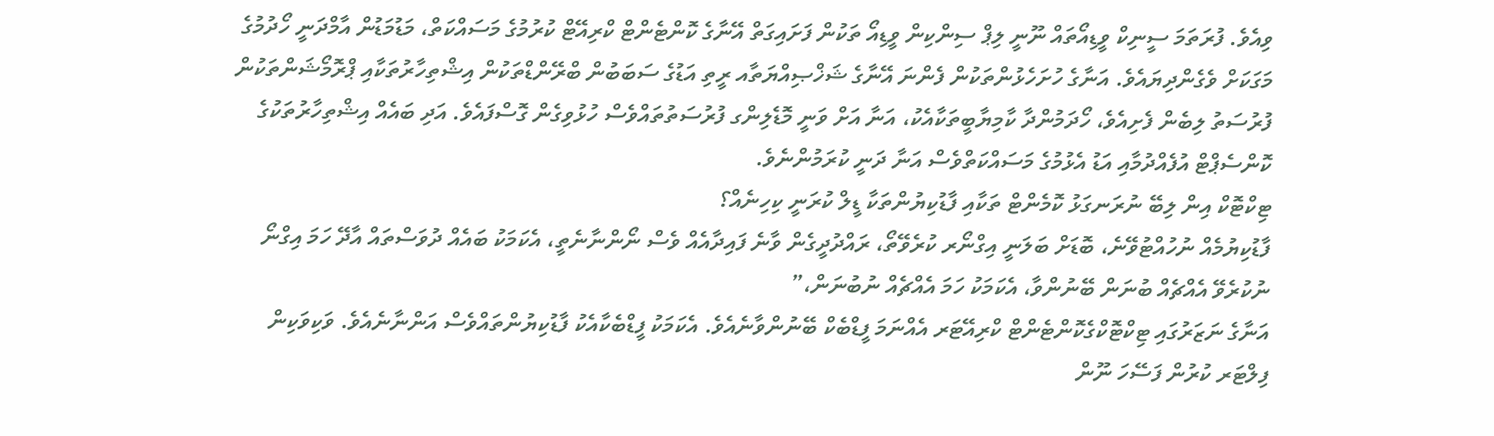ވިއެވެ. ފުރަތަމަ ސީނިކް ވީޑިއޯތައް ނޫނީ ލިޕް ސިންކިން ވީޑިއޯ ތަކުން ފަށައިގަތް އޭނާގެ ކޮންޓެންޓް ކްރިއޭޓް ކުރުމުގެ މަސައްކަތް، މަޑުމަޑުން އާމްދަނީ ހޯދުމުގެ މަގަކަށް ވެގެންދިޔައެވެ. އަނާގެ ހުށަހެޅުންތަކުން ފެންނަ އޭނާގެ ޝަޚްޞިއްޔަތާއ ރީތި އަޑުގެ ސަބަބުން ބްރޭންޑްތަކުން އިޝްތިހާރުތަކާއި ޕްރޮމޯޝަންތަކުން ފުރުސަތު ލިބެން ފެށިއެވެ، ހޯދަމުންދާ ކާމިޔާބީތަކާއެކު، އަނާ އަށް ވަނީ މޮޑެލިންގ ފުރުސަތުތައްވެސް ހުޅުވިގެން ގޮސްފައެވެ. އަދި ބައެއް އިޝްތިހާރުތަކުގެ ކޮންސެޕްޓް އުފެއްދުމާއި އަޑު އެޅުމުގެ މަސައްކަތްވެސް އަނާ ދަނީ ކުރަމުންނެވެ.
ޓިކްޓޮކް އިން ލިބޭ ނުރަނގަޅު ކޮމެންޓް ތަކާއި ފާޑުކިޔުންތަކާ ޑީލް ކުރަނީ ކިހިނެއް؟
ފާޑުކިޔުމެއް ނުހުއްޓުވޭނެ، ބޮޑަށް ބަލަނީ އިގްނޯރ ކުރެވޭތޯ، ރައްދުދީގެން ވާނެ ފައިދާއެއް ވެސް ނޯންނާނެތީ، އެކަމަކު ބައެއް ދުވަސްތައް އާދޭ ހަމަ އިގްނޯ ނުކުރެވޭ އެއްޗެއް ބުނަން ބޭނުންވާ، އެކަމަކު ހަމަ އެއްޗެއް ނުބުނަން،”
އަނާގެ ނަޒަރުގައި ޓިކްޓޮކްގެކޮންޓެންޓް ކްރިއޭޓަރ އެއްނަމަ ފީޑްބެކް ބޭނުންވާނެއެވެ. އެކަމަކު ފީޑްބެކާއެކު ފާޑުކިޔުންތައްވެސް އަންނާނެއެވެ. ވަކިވަކިން ފިލްޓަރ ކުރުން ފަސޭހަ ނޫން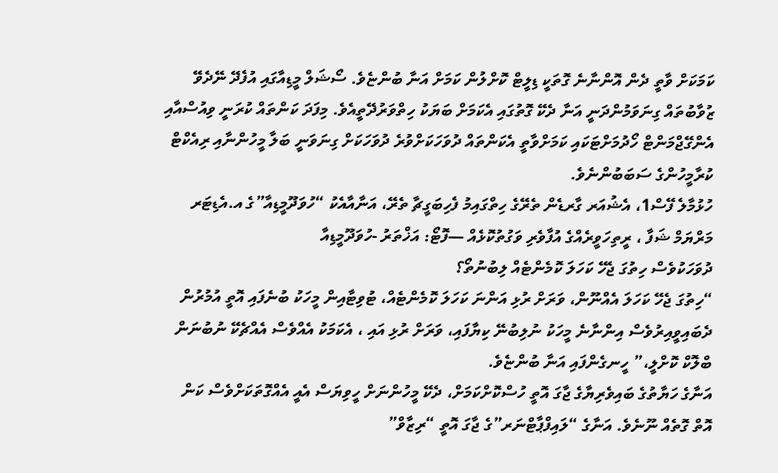ކަމަކަށް ވާތީ ދެން އޮންނާނެ ގޮތަކީ ޑިލީޓް ކޮށްލުން ކަމަށް އަނާ ބުންޏެވެ. ސޯޝަލް މީޑިއާގައި އުފެދޭ ނޭދެވޭ ޒުވާބުތައް ގިނަވަމުންދަނީ އަނާ ދެކޭ ގޮތުގައި އެކަމަށް ބަޔަކު ހިތްވަރުދޭތީއެވެ. މިފަދަ ކަންތައް ކުރަނީ ވިއުސްއާއި އެންގޭޖްމަންޓް ހޯދުމަށްޓަކައި ކަމަށްވާތީ އެކަންތައް ދުވަހަކަށްވުރެ ދުވަހަކަށް ގިނަވަނީ ބަލާ މީހުންނާއި ރިއެކްޓް ކުރާމީހުންގެ ސަބަބުންނެވެ.
ހުޅުމާލެ ފޭސް1، އެޝުއަރ ގާރޑެން ތެރޭގެ ހިތްގައިމު ފެހިބަގީޗާ ތެރޭ، އަނާއާއެކު “ހުވަދޫމީޑިއާ”ގެ އ.އެޑިޓަރ މަރްޔަމް ޝަފާ ، ރީތިހަވީރެއްގެ އުފާވެރި ވަގުތުކޮޅެއް —ފޮޓޯ: އަޚްތަރު -ހުވަދޫމީޑިއާ
ދުވަހަކުވެސް ހިތުގަ ޖެހޭ ކަހަލަ ކޮމެންޓެއް ލިބުނުތޯ؟
“ހިތުގަ ޖެހޭ ކަހަލަ އެއްނޫން، ވަރަށް ރުޅި އަންނަ ކަހަލަ ކޮމެންޓެއް، ޓުވިޓާއިން މީހަކު ބުނެފައި އޮތީ އުމުރުން ދެބައިވީއިރުވެސް އިންނާނެ މީހަކު ނުލިބުނޭ ކިޔާފައި، ވަރަށް ރުޅި އައި ، އެކަމަކު އެއްވެސް އެއްޗެކޭ ނުބުނަން ބްލޮކް ކޮށްލީ،” ހީނގެންފައި އަނާ ބުންޏެވެ.
އަނާގެ ހަޔާތުގެ ބައިވެރިޔާގެ ޖާގަ އޮތީ ހުސްކޮށްކަމަށް، ދެކޭ މީހުންނަށް ހީވިޔަސް އެއީ އެއްގޮތަކަށްވެސް ކަން އޮތް ގޮތެއް ނޫނެވެ. އަނާގެ “ލައިފްޕާޓްނަރ”ގެ ޖާގަ އޮތީ “ރިޒާވް”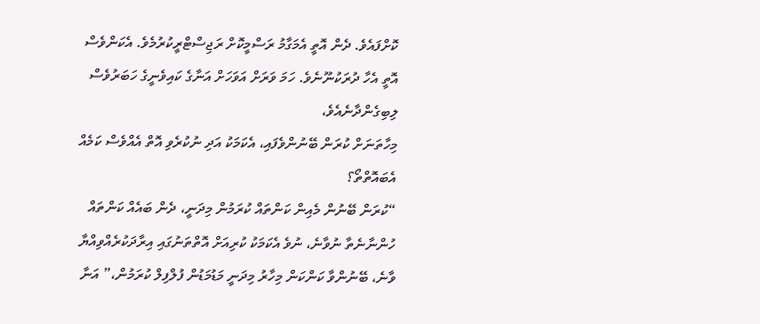ކޮށްފައެވެ. ދެން އޮތީ އެމަގާމު ރަސްމީކޮށް ރަޖިސްޓްރީކުރުމެވެ. އެކަންވެސް އޮތީ އެހާ ދުރަކުނޫނެވެ. ހަމަ ވަރަށް އަވަހަށް އަނާގެ ކައިވެނީގެ ހަބަރުވެސް ލިބިގެންދާނެއެވެ،
މިހާތަނަށް ކުރަން ބޭނުންވެފައި، އެކަމަކު އަދި ނުކުރެވި އޮތް އެއްވެސް ކަމެއް އެބައޮތްތޯ؟
“ކުރަން ބޭނުން މެއިން ކަންތައް ކުރަމުން މިދަނީ، ދެން ބައެއް ކަންތައް ހުންނާނެތާ ނުވާނެ، ނުވެ އެކަމަކު ކުރިއަށް އޮތްތަނުގައި އިރާދަކުރެއްވިއްޔާ ވާނެ، ބޭނުންވާ ކަންކަން މިހާރު މިދަނީ މަޑުމަޑުން ފުލްފިލް ކުރަމުން،” އަނާ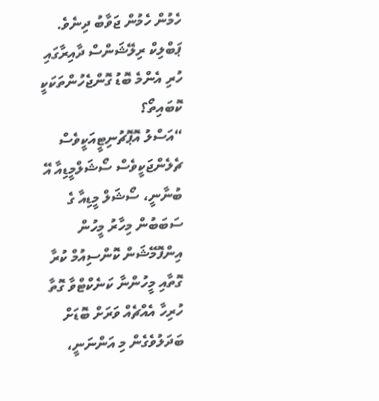ހެމުން ހެމުން ޖަވާބު ދިނެވެ.
ޕަބްލިކް ރިލޭޝަންސް ދާއިރާގައި ހުރި އެންމެ ބޮޑު ގޮންޖެހުންތަކަކީ ކޮބައިތޯ؟
“އަސްލު އޮޕޮޗުނިޓީއަކީވެސް ޗެލެންޖަކީވެސް ސޯޝަލްމީޑިއާ އޭ ބުނާނީ، ސޯޝަލް މީޑިއާ ގެ ސަބަބުން މިހާރު މީހުން އިންފޮމޭޝަން ކޮންސިއުމް ކުރާ ގޮތާއި މީހުންނާ ކަނެކްޓްވާ ގޮތާ ހުރިހާ އެއްޗެއް ވަރަށް ބޮޑަށް ބަދަލުވެގެން މި އަންނަނީ،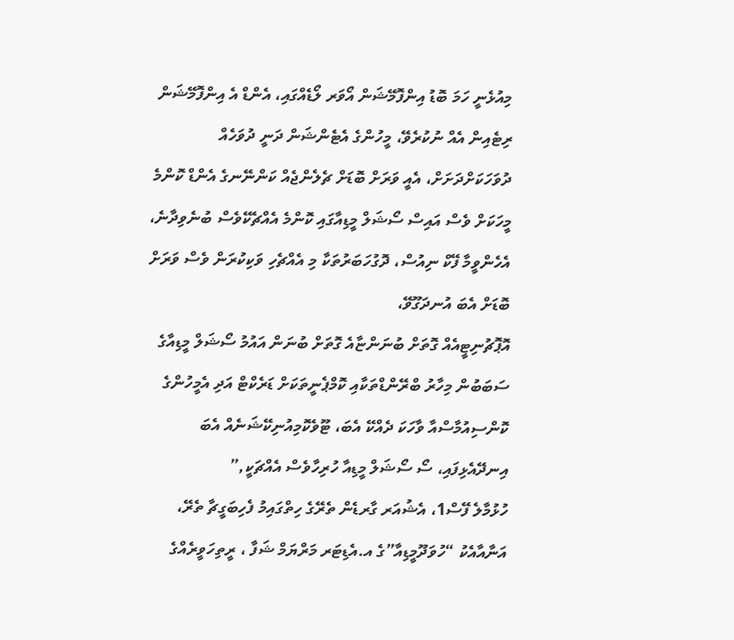މިއުޅެނީ ހަމަ ބޮޑު އިންފޮމޭޝަން އޯވަރ ލޯޑެއްގައި، އެންޑް އެ އިންފޮމޭޝަން ރިޓެއިން އެއް ނުކުރެވޭ، މީހުންގެ އެޓެންޝަން ދަނީ ދުވަހެއް ދުވަހަކަށްދަށަށް، އެއީ ވަރަށް ބޮޑަށް ޗެލެންޖެއް ކަންނޭނގެ އެންޑް ކޮންމެ މީހަކަށް ވެސް އައިސް ސޯޝަލް މީޑިއާގައި ކޮންމެ އެއްޗެކޭވެސް ބުނެވިދާނެ، އެހެންވީމާ ފޭކް ނިއުސް، ދޮގުހަބަރުތަކާ މި އެއްޗެހި ވަކިކުރަން ވެސް ވަރަށް ބޮޑަށް އެބަ އުނދަގޫވޭ،
އޮޕޮޗުނިޓީއެއް ގޮތަށް ބުނަންޏާއެ ގޮތަށް ބުނަން އައުމު ސޯޝަލް މީޑިއާގެ ސަބަބުން މިހާރު ބްރޭންޑްތަކާއި ކޮމްޕެނީތަކަށް ޑަރެކްޓް އަދި އެމީހުންގެ ކޮންސިއުމާސްއާ ވާހަކަ ދެއްކޭ އެބަ، ޓޫވެކޮމިއުނިކޭޝަނެއް އެބަ އިނދޭއެޅިފައި، ސޯ ސޯޝަލް މީޑިއާ ހުރިހާވެސް އެއްޗަކީ,”
ހުޅުމާލެ ފޭސް1، އެޝުއަރ ގާރޑެން ތެރޭގެ ހިތްގައިމު ފެހިބަގީޗާ ތެރޭ، އަނާއާއެކު “ހުވަދޫމީޑިއާ”ގެ އ.އެޑިޓަރ މަރްޔަމް ޝަފާ ، ރީތިހަވީރެއްގެ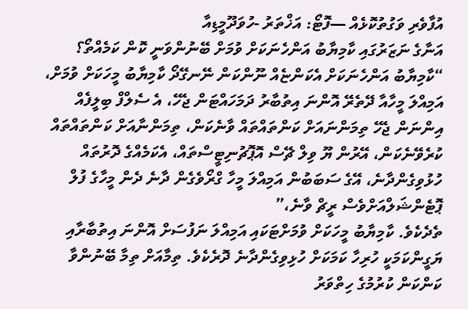އުފާވެރި ވަގުތުކޮޅެއް —ފޮޓޯ: އަޚްތަރު -ހުވަދޫމީޑިއާ
އަނާގެ ނަޒަރުގައި ކާމިޔާބު އަންހެނަކަށް ވުމަށް ބޭނުންވަނީ ކޮން ކަމެއްތޯ؟
“ކާމިޔާބު އަންހެނަކަށް އެކަންޏެއް ނޫންކަން ނޭނގޭދޯ ކާމިޔާބު މީހަކަށް ވުމަށް، އަމިއްލަ މީހާއާ ދޭތެރޭ އޮންނަ އިތުބާރު ދަމަހައްޓަން ޖެހޭ، އެ ސެލްފް ބިލީފެއް އިންނަން ޖެހޭ ތިމަންނައަށް ކަންތައްތައް ވާނެކަން، ތިމަންނާއަށް ކަންތައްތައް ކުރެވޭނެކަން، އޭރުން ޔޫ ވިލް ޗޭސް އޮޕޮޗުނިޓީސްތައް، އެކަމެއްގެ ދޮރުތައް ހުޅުވިގެންދާނެ، އޭގެ ސަބަބުން އަމިއްލަ މީހާ ގްރޯވެގެން ދާނެ ދެން މީހާގެ ފުލް ޕޮޓެންޝަލްއަށްވެސް ރީޗް ވާނެ،”
ތެދެކެވެ. ކާމިޔާބު މީހަކަށް ވުމަށްޓަކައި އަމިއްލަ ނަފުސަށް އޮންނަ އިތުބާރާއި ޔަގީންކަމަކީ ހުރިހާ ކަމަކަށް ހުޅިވިގެންދާނެ ދޮރެކެވެ. ތިމާއަށް ތިމާ ބޭނުންވާ ކަންކަން ކުރުމުގެ ހިތްވަރު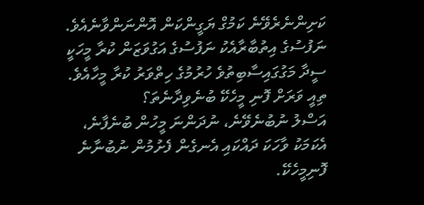ކަށިންނެރެވޭނެ ކަމުގް ޔަގީންކަން އޮންނަންވާނެއެވެ. ނަފުސުގެ އިތުބާރާއެކު ނަފުސުގެ އަގުވަޒަން ކުރާ މީހަކީ ސީދާ މަގުގައިސާބިތުވެ ހުރުމުގެ ހިތްވަރު ކުރާ މީހާއެވެ.
ތިއީ ވަރަށް ފޮނި މީހެކޭ ބުނެވިދާނެތަ؟
އަސްލު ނުބުނެވޭނެ، ނުދަންނަ މީހުން ބުނެފާނެ، އެކަމަކު ވާހަކަ ދައްކައި އެނގެން ފެށުމުން ނުބުނާނެ ފޮނިމީހެކޭ.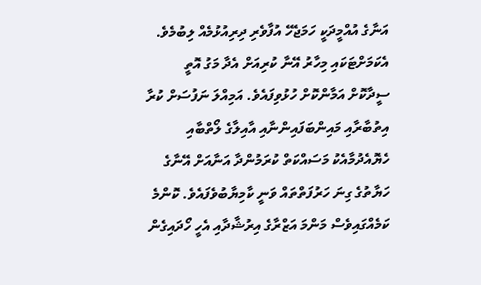އަނާގެ އުއްމީދަކީ ހަމަޖެހޭ އުފާވެރި ދިރިއުޅުމެއް ލިބުމެވެ. އެކަމަށްޓަކައި މިހާރު އޭނާ ކުރިއަށް އެދާ މަގު އޮތީ ސީދާކޮށް އަމާންކޮށް ހުޅުވިފައެވެ. އަމިއްލަ ނަފުސަށް ކުރާ އިތުބާރާއި މައިންބަފައިންނާއި އާއިލާގެ ލޯތްބާއި ހެޔޮއެދުމާއެކު މަސައްކަތް ކުރަމުންދާ އަނާއަށް އޭނާގެ ހަޔާތުގެ ގިނަ ހަރުފަތްތައް ވަނީ ކާމިޔާބުވެފައެވެ. ކޮންމެ ކަމެއްގައިވެސް މަންމަ އަޒްރާގެ އިރުޝާދާއި އެހީ ހޯދައިގެން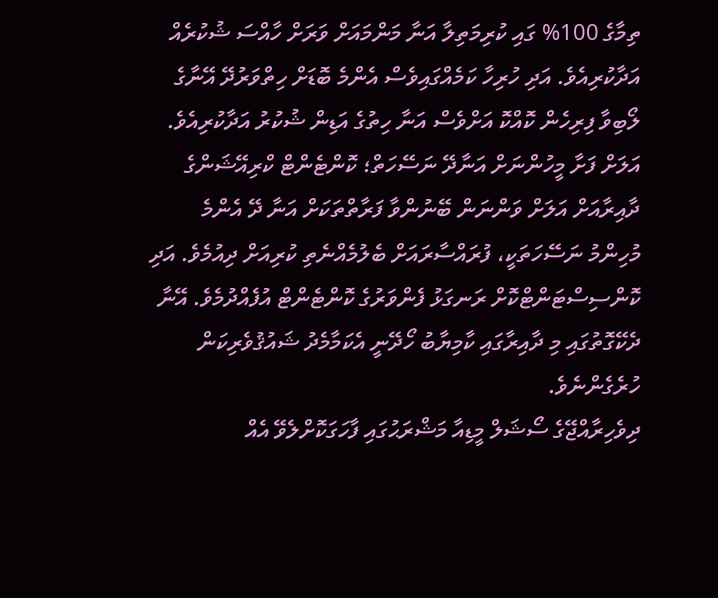ތިމާގެ 100% ގައި ކުރިމަތިލާ އަނާ މަންމައަށް ވަރަށް ހާއްސަ ޝުކުރެއް އަދާކުރިއެވެ. އަދި ހުރިހާ ކަމެއްގައިވެސް އެންމެ ބޮޑަށް ހިތްވަރުދޭ އޭނާގެ ލޯބިވާ ފިރިހެން ކޮއްކޮ އަށްވެސް އަނާ ހިތުގެ އަޑިން ޝުކުރު އަދާކުރިއެވެ.
އަލަށް ފަށާ މީހުންނަށް އަނާދޭ ނަސޭހަތް؛ ކޮންޓެންޓް ކްރިއޭޝަންގެ ދާއިރާއަށް އަލަށް ވަންނަން ބޭނުންވާ ފަރާތްތަކަށް އަނާ ދޭ އެންމެ މުހިންމު ނަސޭހަތަކީ، ފުރައްސާރައަށް ބެލުމެއްނެތި ކުރިއަށް ދިއުމެވެ. އަދި ކޮންސިސްޓަންޓްކޮށް ރަނގަޅު ފެންވަރުގެ ކޮންޓެންޓް އުފެއްދުމެވެ. އޭނާ ދެކޭގޮތުގައި މި ދާއިރާގައި ކާމިޔާބު ހޯދޭނީ އެކަމާމެދު ޝައުޤުވެރިކަން ހުރެގެންނެވެ.
ދިވެހިރާއްޖޭގެ ސޯޝަލް މީޑިއާ މަޝްރަޙުގައި ފާހަގަކޮށްލެވޭ އެއް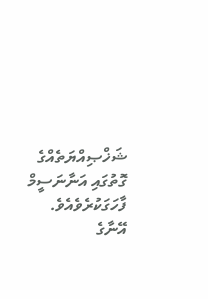ޝަޚްޞިއްޔަތެއްގެ ގޮތުގައި އަނާނަސީމް ފާހަގަކުރެވެއެވެ. އޭނާގެ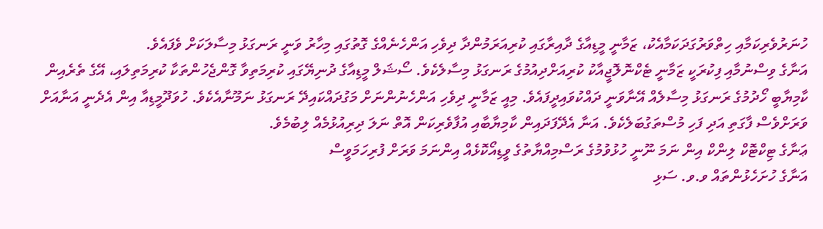ހުނަރުވެރިކަމާއި ހިތްވަރުގަދަކަމާއެކު، ޒަމާނީ މީޑިއާގެ ދާއިރާގައި ކުރިއަރަމުންދާ ދިވެހި އަންހެނެއްގެ ގޮތުގައި މިހާރު ވަނީ ރަނގަޅު މިސާލަކަށް ވެފައެވެ.
އަނާގެ ވިސްނުމާއި ފިކުރަކީ ޒަމާނީ ޓެކްނޮލޮޖީއާކު ކުރިއަށްދިއުމުގެ ރަނގަޅު މިސާލެކެވެ. ސޯޝަލް މީޑިއާގެ ދުނިޔޭގައި ކުރިމަތިވާ ގޮންޖެހުންތަކާ ކުރިމަތިލައި، އޭގެ ތެރެއިން ކާމިޔާބީ ހޯދުމުގެ ރަނގަޅު މިސާލެއް އޭނާވަނީ ދައްކުވައިދީފައެވެ. މިއީ ޒަމާނީ ދިވެހި އަންހެނުންނަށް މަގުދައްކައިދޭ ރަނގަޅު ނަމޫނާއެކެވެ. ހުވަދޫމީޑިއާ އިން އެދެނީ އަނާއަށް ވަރަށްވެސް ފާގަތި އަދި ފަހި މުސްތަގުބަލެކެވެ. އަނާ އެދޭފަދައިން ކާމިޔާބާއި އުފާވެރިކަން އޮތް ނަލަ ދިރިއުޅުމެއް ލިބުމެވެ.
ޢަނާގެ ޓިކްޓޮކް ލިންކް އިން ނަމަ ނޫނީ ހުޅުވުމުގެ ރަސްމިއްޔާތުގެ ވީޑިއޯކޮޅެއް އިންނަމަ ވަރަށް ފުރިހަމަވީސް
އަނާގެ ހުށަހެޅުންތައް ވ.ވ. ސަޅި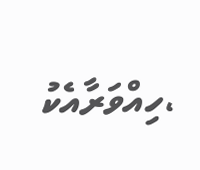،ހިއްވަރާއެކު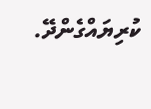ކުރިޔައްގެންދޭ.